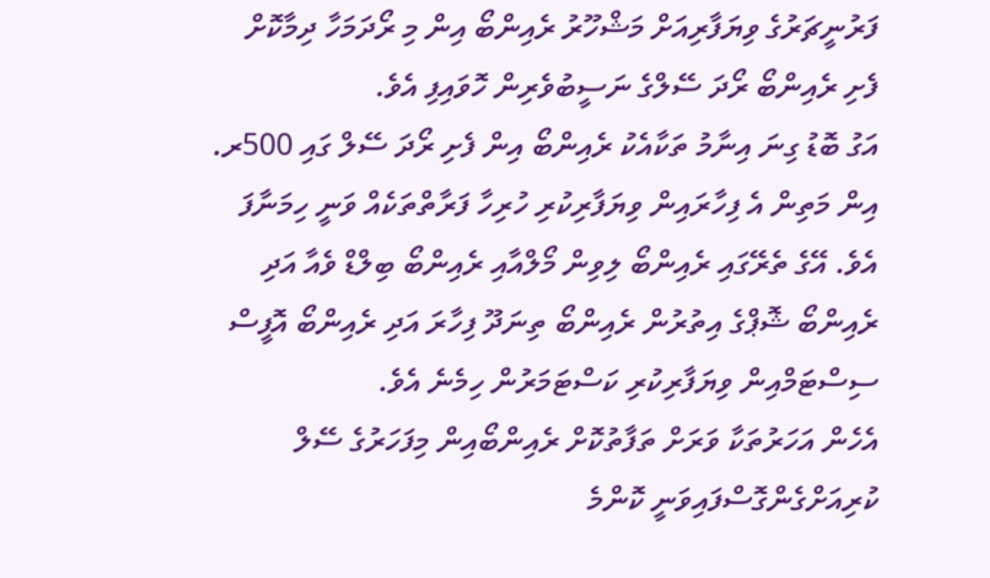ފަރުނީޗަރުގެ ވިޔަފާރިއަށް މަޝްހޫރު ރެއިންބޯ އިން މި ރޯދަމަހާ ދިމާކޮށް ފެށި ރެއިންބޯ ރޯދަ ސޭލްގެ ނަސީބުވެރިން ހޮވައިފި އެވެ.
އަގު ބޮޑު ގިނަ އިނާމު ތަކާއެކު ރެއިންބޯ އިން ފެށި ރޯދަ ސޭލް ގައި 500ރ. އިން މަތިން އެ ފިހާރައިން ވިޔަފާރިކުރި ހުރިހާ ފަރާތްތަކެއް ވަނީ ހިމަނާފަ އެވެ. އޭގެ ތެރޭގައި ރެއިންބޯ ލިވިން މޯލްއާއި ރެއިންބޯ ބިލްޑް ވެއާ އަދި ރެއިންބޯ ޝޮޕްގެ އިތުރުން ރެއިންބޯ ތިނަދޫ ފިހާރަ އަދި ރެއިންބޯ އޮފީސް ސިސްޓަމްއިން ވިޔަފާރިކުރި ކަސްޓަމަރުން ހިމެނެ އެވެ.
އެހެން އަހަރުތަކާ ވަރަށް ތަފާތުކޮށް ރެއިންބޯއިން މިފަހަރުގެ ސޭލް ކުރިއަށްގެންގޮސްފައިވަނީ ކޮންމެ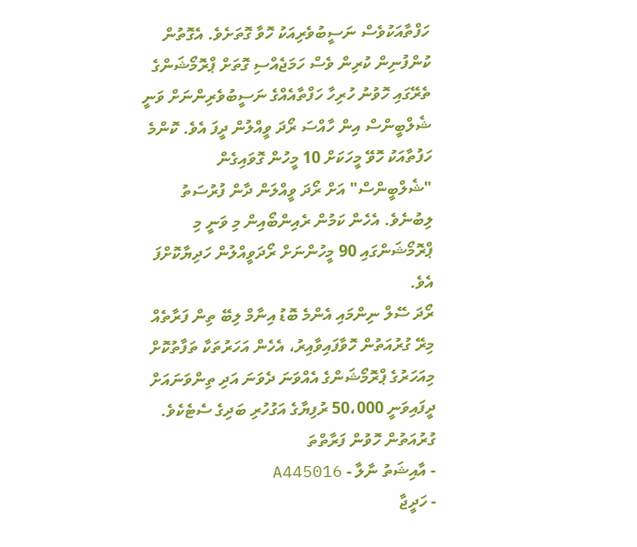ހަފްތާއަކުވެސް ނަސީބުވެރިއަކު ހޮވާ ގޮތަށެވެ. އެގޮތުން ކުންފުނިން ކުރިން ވެސް ހަމަޖެއްސި ގޮތަށް ޕްރޮމޯޝަންގެ ތެރޭގައި ހޮވުނު ހުރިހާ ހަފްތާއެއްގެ ނަސީބުވެރިންނަށް ވަނީ ޝެލްބީންސް އިން ހާއްސަ ރޯދަ ވީއްލުން ދީފަ އެވެ. ކޮންމެ ހަފުތާއަކު ހޮވޭ މީހަކަށް 10 މީހުން ގޮވައިގެން "ޝެލްބީންސް" އަށް ރޯދަ ވީއްލަން ދާން ފުރުސަތު ލިބުނެވެ. އެހެން ކަމުން ރެއިންބޯއިން މި ވަނީ މި ޕްރޮމޯޝަންގައި 90 މީހުންނަށް ރޯދަވީއްލުން ހަދިޔާކޮށްފަ އެވެ.
ރޯދަ ސޭލް ނިންމައި އެންމެ ބޮޑު އިނާމް ލިބޭ ތިން ފަރާތެއް މިރޭ ގުރުއަތުން ހޮވާފައިވާއިރު، އެހެން އަހަރުތަކާ ތަފާތުކޮށް މިއަހަރުގެ ޕްރޮމޯޝަންގެ އެއްވަނަ ދެވަނަ އަދި ތިންވަނައަށް ދީފައިވަނީ 50،000 ރުފިޔާގެ އަގުހުރި ބަދިގެ ސެޓެކެވެ.
ގުރުއަތުން ހޮވުން ފަރާތްތަ
- އާއިޝަތު ނާލާ - A445016
- ހަދީޖާ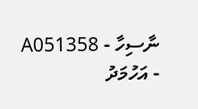ނާސިހާ - A051358
- އަހުމަދު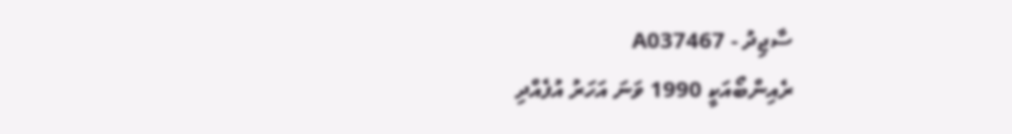ސާޖިދު - A037467
ރެއިންބޯއަކީ 1990 ވަނަ އަހަރު އުފެއްދި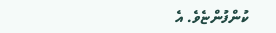ކުންފުންޏެވެ. އެ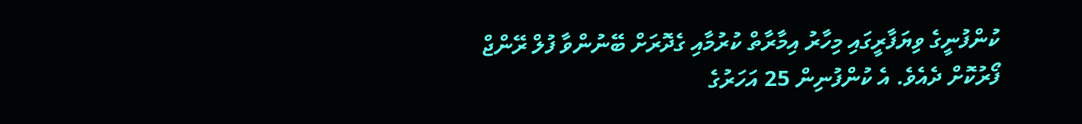ކުންފުނީގެ ވިޔަފާރީގައި މިހާރު އިމާރާތް ކުރުމާއި ގެދޮރަށް ބޭނުންވާ ފުލް ރޭންޖް ފޯރުކޮށް ދެއެވެ. އެ ކުންފުނިން 25 އަހަރުގެ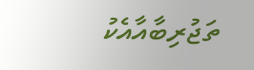ތަޖުރިބާއާއެކު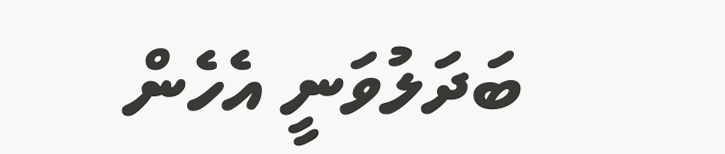ބަދަލުވަނީ އެހެން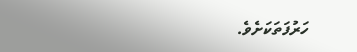ހަރުފަތަކަށެވެ.